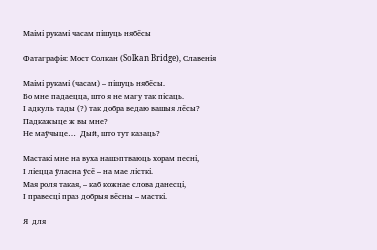Маiмi рукамi часам пiшуць нябёсы

Фатаграфія: Мост Солкан (Solkan Bridge), Славенія

Маімі рукамі (часам) – пішуць нябёсы.
Бо мне падаецца, што я не магу так пісаць.
І адкуль тады (?) так добра ведаю вашыя лёсы?
Падкажыце ж вы мне?
Не маўчыце…  Дый, што тут казаць?

Мастакі мне на вуха нашэптваюць хорам песні,
І ліецца ўласна ўсё – на мае лісткі.
Мая роля такая, – каб кожнае слова данесці,
І правесці праз добрыя вёсны – масткі.

Я  для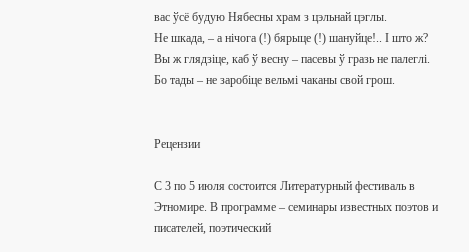вас ўсё будую Нябесны храм з цэльнай цэглы.
Не шкада, – а нічога (!) бярыце (!) шануйце!.. І што ж?
Вы ж глядзіце, каб ў весну – пасевы ў гразь не палеглі.
Бо тады – не заробіце вельмі чаканы свой грош.


Рецензии

С 3 по 5 июля состоится Литературный фестиваль в Этномире. В программе – семинары известных поэтов и писателей, поэтический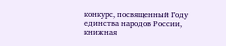конкурс, посвященный Году единства народов России, книжная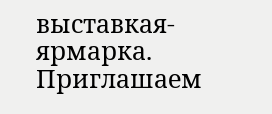выставкая-ярмарка. Приглашаем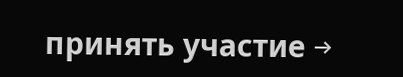принять участие →